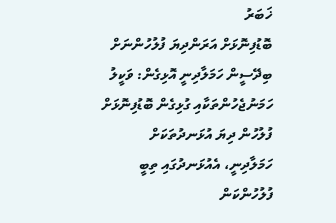ޚަބަރު
ބޮޑުފިނޮޅަށް އަރަންދިޔަ ފުލުހުންނަށް ބިދޭސީން ހަމަލާދިނީ އޮޅިގެން: ވަކީލު
ހަމަނުޖެހުންތަކާއި ގުޅިގެން ބޮޑުފިނޮޅަށް ފުލުހުން ދިޔަ އުޅަނދުތަކަށް ހަމަލާދިނީ، އެއުޅަނދުގައި ތިބީ ފުލުހުންކަން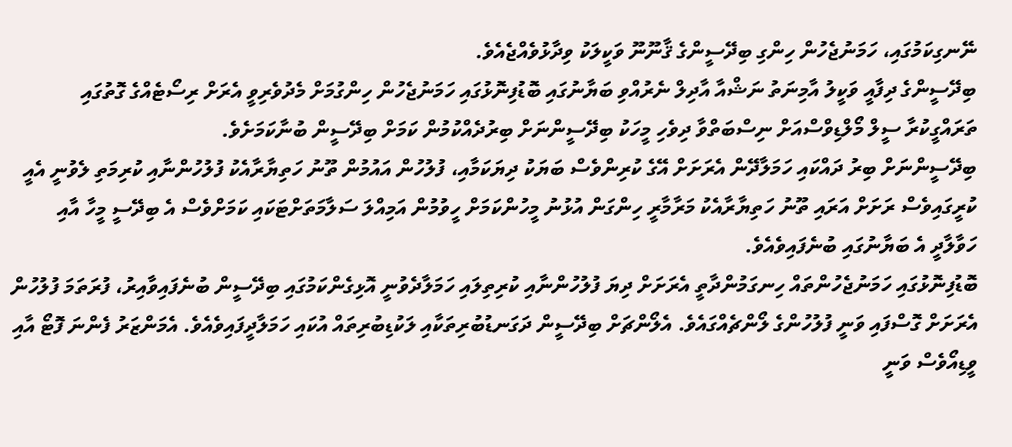ނޭނގިކަމުގައި، ހަމަނުޖެހުން ހިންގި ބިދޭސީންގެ ޤާނޫނޫ ވަކީލަކު ވިދާޅުވެއްޖެއެވެ.
ބިދޭސީންގެ ދިފާއީ ވަކީލު އާމިނަތު ނަޝްއާ އާދިލް ނެރުއްވި ބަޔާނުގައި ބޮޑުފިނޮޅުގައި ހަމަނުޖެހުން ހިންގުމަށް މެދުވެރިވީ އެރަށް ރިސޯޓެއްގެ ގޮތުގައި ތަރައްގީކުރާ ސީލް މޯލްޑިވްސްއަށް ނިސްބަތްވާ ދިވެހި މީހަކު ބިދޭސީންނަށް ބިރުދެއްކުމުން ކަމަށް ބިދޭސީން ބުނާކަމަށެވެ.
ބިދޭސީންނަށް ބިރު ދައްކައި ހަމަލާދޭން އެރަށަށް އޭގެ ކުރިންވެސް ބަޔަކު ދިޔަކަމާއި، ފުލުހުން އައުމުން ތޫނު ހަތިޔާރާއެކު ފުލުހުންނާއި ކުރިމަތި ލެވުނީ އެއީ ކުރީގައިވެސް ރަށަށް އަރައި ތޫނު ހަތިޔާރާއެކު މަރާމާރީ ހިންގަން އުޅުނު މީހުންކަމަށް ހީވުމުން އަމިއްލަ ސަލާމަތަށްޓަކައި ކަމަށްވެސް އެ ބިދޭސީ މީހާ އާއި ހަވާލާދީ އެ ބަޔާނުގައި ބުނެފައިވެއެވެ.
ބޮޑުފިނޮޅުގައި ހަމަނުޖެހުންތައް ހިނގަމުންދާތީ އެރަށަށް ދިޔަ ފުލުހުންނާއި ކުރިތިލައި ހަމަލާދެވުނީ އޮޅިގެންކަމުގައި ބިދޭސީން ބުނެފައިވާއިރު، ފުރަތަމަ ފުލުހުން އެރަށަށް ގޮސްފައި ވަނީ ފުލުހުންގެ ލޯންޗެއްގައެވެ. އެލޯންޗަށް ބިދޭސީން ދަގަނޑުބުރިތަކާއި ލަކުޑިބުރިތައް އުކައި ހަމަލާދީފައިވެއެވެ. އެމަންޒަރު ފެންނަ ފޮޓޯ އާއި ވީޑިއޯވެސް ވަނީ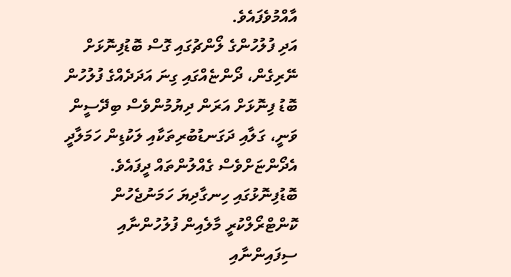އާއްމުވެފައެވެ.
އަދި ފުލުހުންގެ ލޯންޗުގައި ގޮސް ބޮޑުފިނޮޅަށް ނޭރިގެން، ދޯންޏެއްގައި ގިނަ އަދަދެއްގެ ފުލުހުން ބޮޑު ފިނޮޅަށް އަރަން ދިޔުމުންވެސް ބިދޭސީން ވަނީ، ގަލާއި ދަގަނޑުބުރިތަކާއި ލަކުޑިން ހަމަލާދީ އެދޯންޏަށްވެސް ގެއްލުންތައް ދީފައެވެ.
ބޮޑުފިނޮޅުގައި ހިނގާދިޔަ ހަމަނުޖެހުން ކޮންޓްރޯލްކުރީ މާލެއިން ފުލުހުންނާއި ސިފައިންނާއި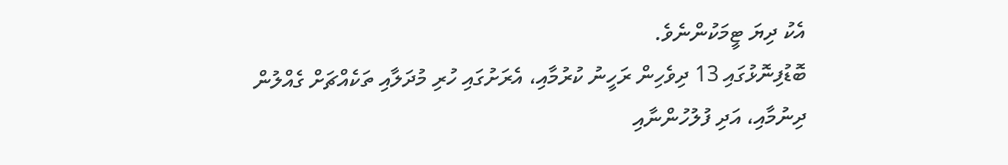އެކު ދިޔަ ޓީމަކުންނެވެ.
ބޮޑުފިނޮޅުގައި 13 ދިވެހިން ރަހީނު ކުރުމާއި، އެރަށުގައި ހުރި މުދަލާއި ތަކެއްޗަށް ގެއްލުން ދިނުމާއި، އަދި ފުލުހުންނާއި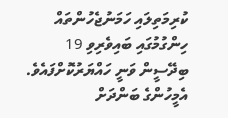ކުރިމަތިލައި ހަމަނުޖެހުންތައް ހިންގުމުގައި ބައިވެރިވި 19 ބިދޭސީން ވަނީ ހައްޔަރުކޮށްފައެވެ. އެމީހުންގެ ބަންދަށް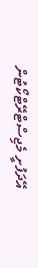އޭދަފުށީ މެޖިސްޓްރޭޓްކޯޓުން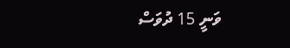ވަނީ 15 ދުވަސް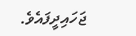ޖަހައިދީފައެވެ.